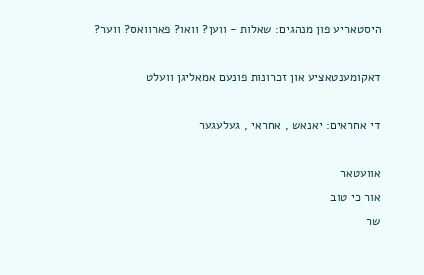היסטאריע פון מנהגים: שאלות - ווען? וואו? פארוואס? ווער?

דאקומענטאציע און זכרונות פונעם אמאליגן וועלט

די אחראים: יאנאש , אחראי , געלעגער

אוועטאר
אור כי טוב
שר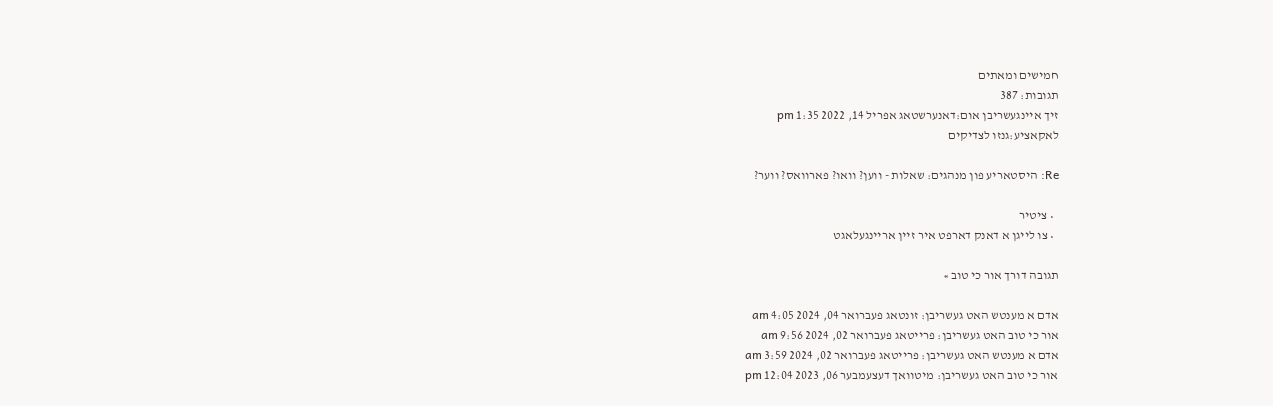חמישים ומאתים
תגובות: 387
זיך איינגעשריבן אום:דאנערשטאג אפריל 14, 2022 1:35 pm
לאקאציע:גנזו לצדיקים

Re: היסטאריע פון מנהגים: שאלות - ווען? וואו? פארוואס? ווער?

  • ציטיר
  • צו לייגן א דאנק דארפט איר זיין אריינגעלאגט

תגובה דורך אור כי טוב »

אדם א מענטש האט געשריבן: זונטאג פעברואר 04, 2024 4:05 am
אור כי טוב האט געשריבן: פרייטאג פעברואר 02, 2024 9:56 am
אדם א מענטש האט געשריבן: פרייטאג פעברואר 02, 2024 3:59 am
אור כי טוב האט געשריבן: מיטוואך דעצעמבער 06, 2023 12:04 pm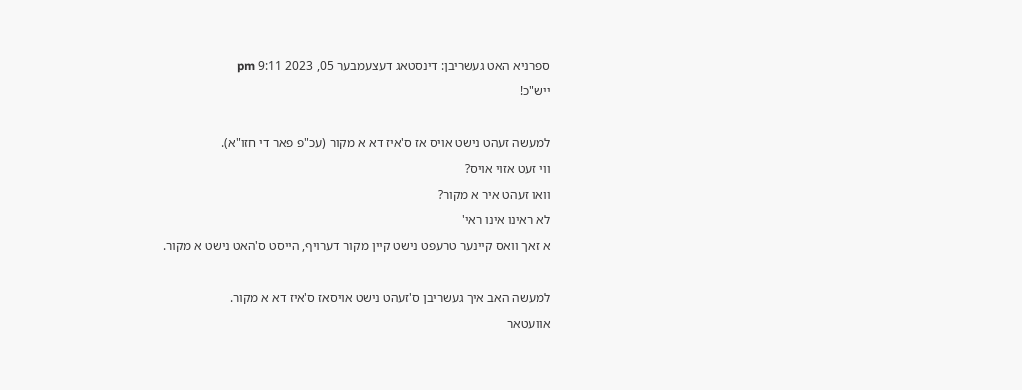ספרניא האט געשריבן: דינסטאג דעצעמבער 05, 2023 9:11 pm
ייש"כ!

למעשה זעהט נישט אויס אז ס'איז דא א מקור (עכ"פ פאר די חזו"א).
ווי זעט אזוי אויס?
וואו זעהט איר א מקור?
לא ראינו אינו ראי'
א זאך וואס קיינער טרעפט נישט קיין מקור דערויף, הייסט ס'האט נישט א מקור.

למעשה האב איך געשריבן ס'זעהט נישט אויסאז ס'איז דא א מקור.
אוועטאר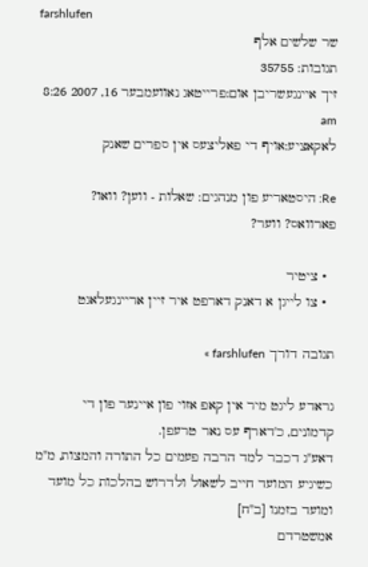farshlufen
שר שלשים אלף
תגובות: 35755
זיך איינגעשריבן אום:פרייטאג נאוועמבער 16, 2007 8:26 am
לאקאציע:אויף די פאליצעס אין ספרים שאנק

Re: היסטאריע פון מנהגים: שאלות - ווען? וואו? פארוואס? ווער?

  • ציטיר
  • צו לייגן א דאנק דארפט איר זיין אריינגעלאגט

תגובה דורך farshlufen »

גראדע ליגט מיר אין קאפ אזוי פון איינער פון די קדמונים, כ'דארף עס נאר טרעפן.
דאע"ג דכבר למד הרבה פעמים כל התורה והמצות, מ"מ כשיגיע המועד חייב לשאול ולדרוש בהלכות כל מועד ומועד בזמנו [ב"ח]
אמשטרדם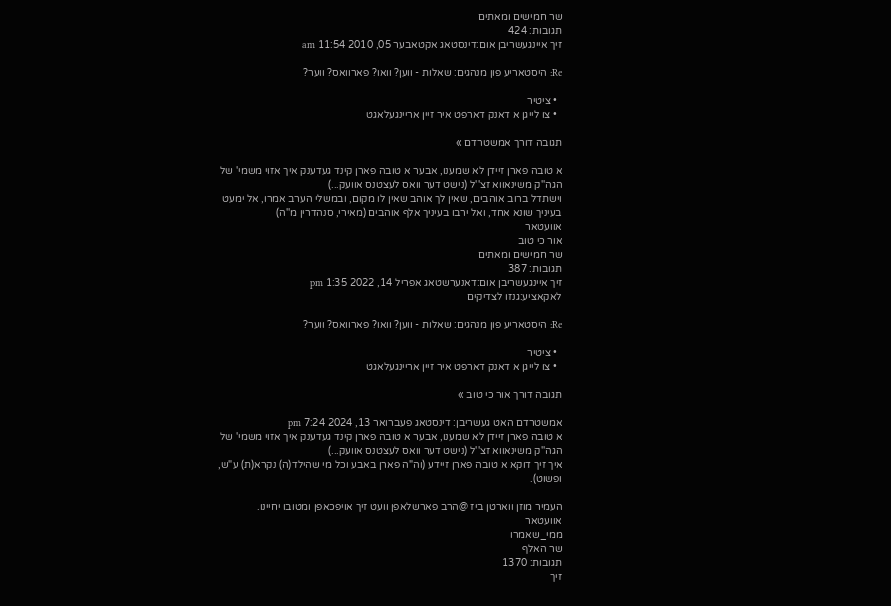שר חמישים ומאתים
תגובות: 424
זיך איינגעשריבן אום:דינסטאג אקטאבער 05, 2010 11:54 am

Re: היסטאריע פון מנהגים: שאלות - ווען? וואו? פארוואס? ווער?

  • ציטיר
  • צו לייגן א דאנק דארפט איר זיין אריינגעלאגט

תגובה דורך אמשטרדם »

א טובה פארן זיידן לא שמענו, אבער א טובה פארן קינד געדענק איך אזוי משמי' של הגה''ק משינאווא זצ''ל (נישט דער וואס לעצטנס אוועק...)
וישתדל ברוב אוהבים, שאין לך אוהב שאין לו מקום, ובמשלי הערב אמרו, אל ימעט בעיניך שונא אחד, ואל ירבו בעיניך אלף אוהבים (מאירי, סנהדרין מ''ה)
אוועטאר
אור כי טוב
שר חמישים ומאתים
תגובות: 387
זיך איינגעשריבן אום:דאנערשטאג אפריל 14, 2022 1:35 pm
לאקאציע:גנזו לצדיקים

Re: היסטאריע פון מנהגים: שאלות - ווען? וואו? פארוואס? ווער?

  • ציטיר
  • צו לייגן א דאנק דארפט איר זיין אריינגעלאגט

תגובה דורך אור כי טוב »

אמשטרדם האט געשריבן: דינסטאג פעברואר 13, 2024 7:24 pm
א טובה פארן זיידן לא שמענו, אבער א טובה פארן קינד געדענק איך אזוי משמי' של הגה''ק משינאווא זצ''ל (נישט דער וואס לעצטנס אוועק...)
איך זיך דוקא א טובה פארן זיידע (וה"ה פארן באבע וכל מי שהילד(ה) נקרא(ת) ע"ש, ופשוט).

העמיר מוזן ווארטן ביז @הרב פארשלאפן וועט זיך אויפכאפן ומטובו יחיינו.
אוועטאר
ממי_שאמרו
שר האלף
תגובות: 1370
זיך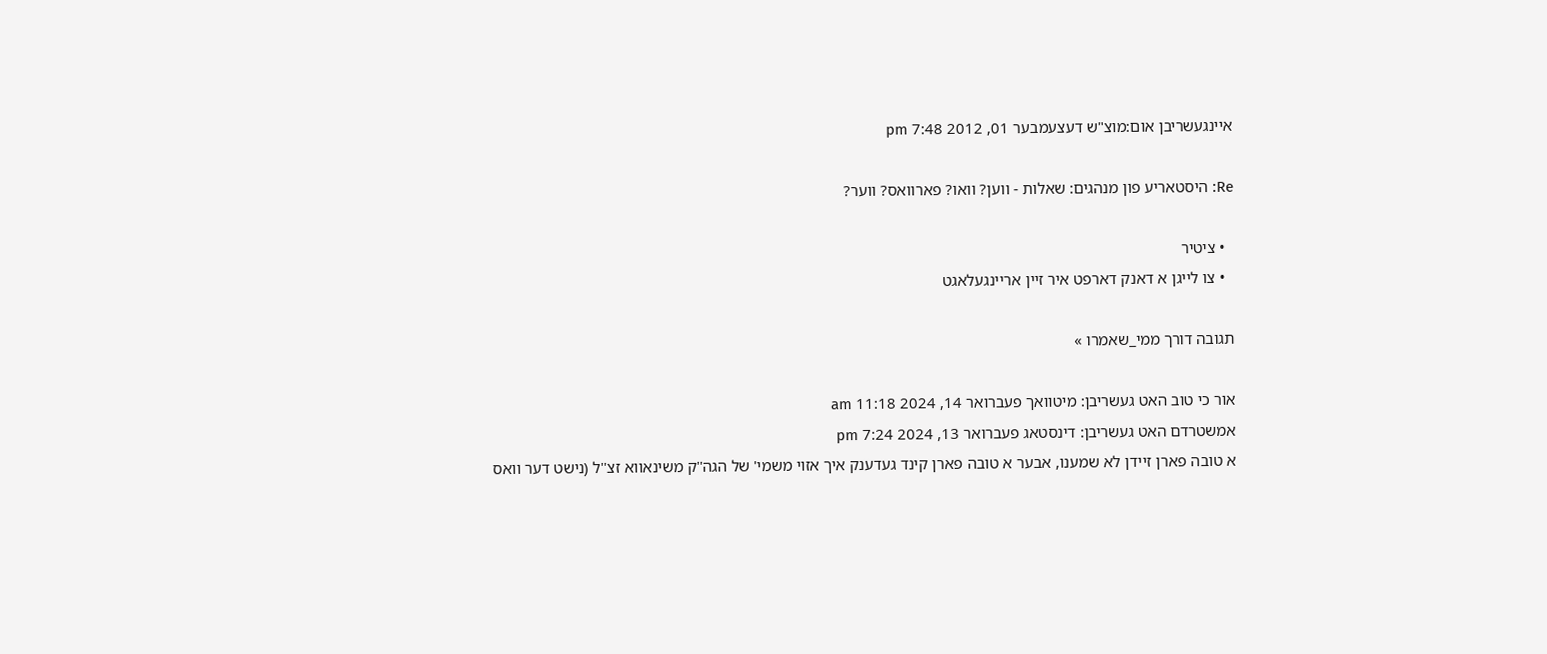איינגעשריבן אום:מוצ"ש דעצעמבער 01, 2012 7:48 pm

Re: היסטאריע פון מנהגים: שאלות - ווען? וואו? פארוואס? ווער?

  • ציטיר
  • צו לייגן א דאנק דארפט איר זיין אריינגעלאגט

תגובה דורך ממי_שאמרו »

אור כי טוב האט געשריבן: מיטוואך פעברואר 14, 2024 11:18 am
אמשטרדם האט געשריבן: דינסטאג פעברואר 13, 2024 7:24 pm
א טובה פארן זיידן לא שמענו, אבער א טובה פארן קינד געדענק איך אזוי משמי' של הגה''ק משינאווא זצ''ל (נישט דער וואס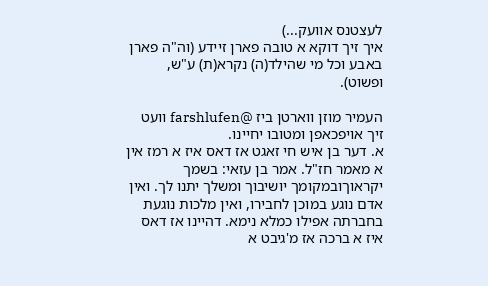לעצטנס אוועק...)
איך זיך דוקא א טובה פארן זיידע (וה"ה פארן באבע וכל מי שהילד(ה) נקרא(ת) ע"ש, ופשוט).

העמיר מוזן ווארטן ביז @farshlufen וועט זיך אויפכאפן ומטובו יחיינו.
א. דער בן איש חי זאגט אז דאס איז א רמז אין א מאמר חז"ל. אמר בן עזאי: בשמך יקראוךובמקומך יושיבוך ומשלך יתנו לך. ואין אדם נוגע במוכן לחבירו, ואין מלכות נוגעת בחברתה אפילו כמלא נימא. דהיינו אז דאס איז א ברכה אז מ'גיבט א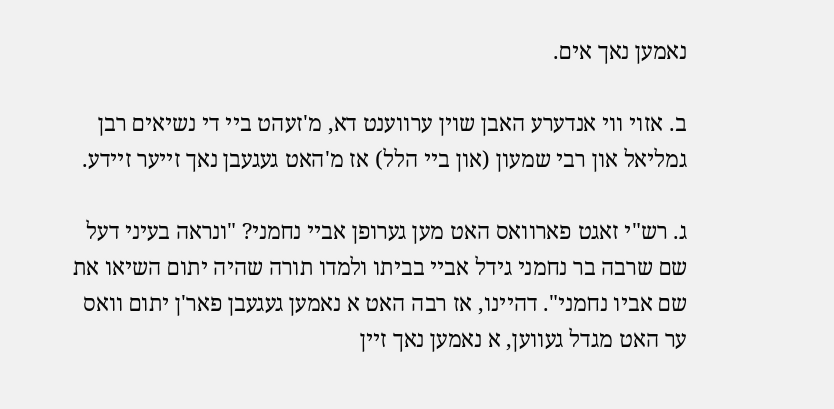נאמען נאך אים.

ב. אזוי ווי אנדערע האבן שוין ערווענט דא, מ'זעהט ביי די נשיאים רבן גמליאל און רבי שמעון (און ביי הלל) אז מ'האט געגעבן נאך זייער זיידע.

ג. רש"י זאגט פארוואס האט מען גערופן אביי נחמני? "ונראה בעיני דעל שם שרבה בר נחמני גידל אביי בביתו ולמדו תורה שהיה יתום השיאו את שם אביו נחמני". דהיינו, אז רבה האט א נאמען געגעבן פאר'ן יתום וואס ער האט מגדל געווען, א נאמען נאך זיין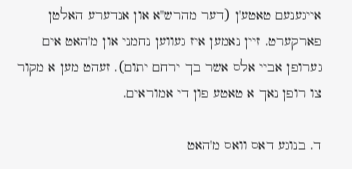אייגענעם טאטע'ן (דער מהרש"א און אנדערע האלטן פארקערט. זיין נאמען איז געווען נחמני און מ'האט אים גערופן אביי אלס אשר בך ירחם יתום). זעהט מען א מקור צו רופן נאך א טאטע פון די אמוראים.

ד. בנוגע דאס וואס מ'האט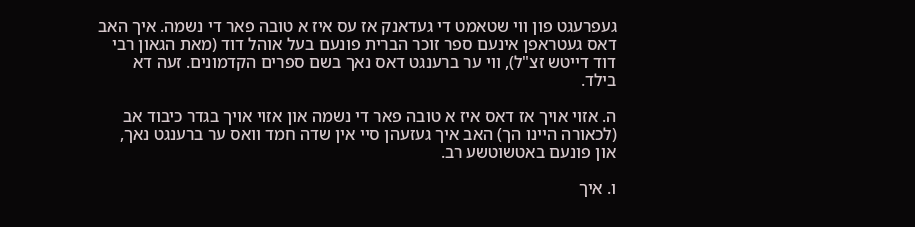געפרעגט פון ווי שטאמט די געדאנק אז עס איז א טובה פאר די נשמה. איך האב דאס געטראפן אינעם ספר זוכר הברית פונעם בעל אוהל דוד (מאת הגאון רבי דוד דייטש זצ"ל), ווי ער ברענגט דאס נאך בשם ספרים הקדמונים. זעה דא בילד.

ה. אזוי אויך אז דאס איז א טובה פאר די נשמה און אזוי אויך בגדר כיבוד אב (לכאורה היינו הך) האב איך געזעהן סיי אין שדה חמד וואס ער ברענגט נאך, און פונעם באטשוטשע רב.

ו. איך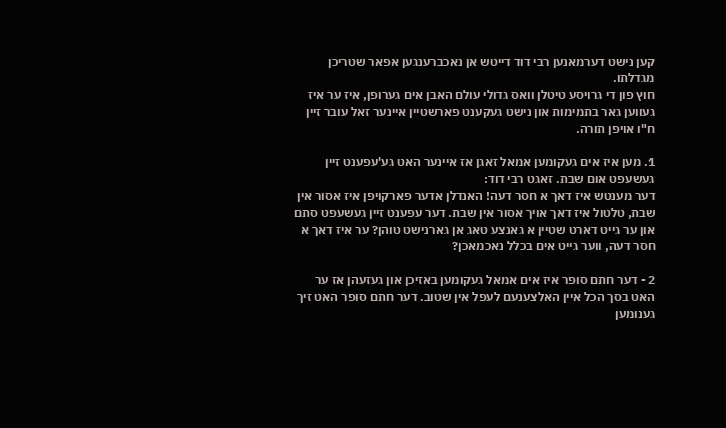קען נישט דערמאנען רבי דוד דייטש אן נאכברענגען אפאר שטריכן מגדלתו.
חוץ פון די גרויסע טיטלן וואס גדולי עולם האבן אים גערופן, איז ער איז געווען גאר בתמימות און נישט געקענט פארשטיין איינער זאל עובר זיין ח"ו אויפן תורה.

1. מען איז אים געקומען אמאל זאגן אז איינער האט גע'עפענט זיין געשעפט אום שבת. זאגט רבי דוד:
דער מענטש איז דאך א חסר דעה! האנדלן אדער פארקויפן איז אסור אין שבת, טלטול איז דאך אויך אסור אין שבת. דער עפענט זיין געשעפט סתם און ער גייט דארט שטיין א גאנצע טאג אן גארנישט טוהן? ער איז דאך א חסר דעה, ווער גייט אים בכלל נאכמאכן?

2 - דער חתם סופר איז אים אמאל געקומען באזיכן און געזעהן אז ער האט בסך הכל איין האלצענעם לעפל אין שטוב. דער חתם סופר האט זיך גענומען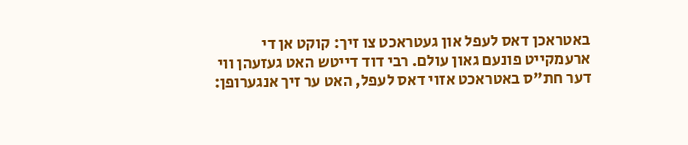באטראכן דאס לעפל און געטראכט צו זיך: קוקט אן די ארעמקייט פונעם גאון עולם. רבי דוד דייטש האט געזעהן ווי דער חת"ס באטראכט אזוי דאס לעפל, האט ער זיך אנגערופן: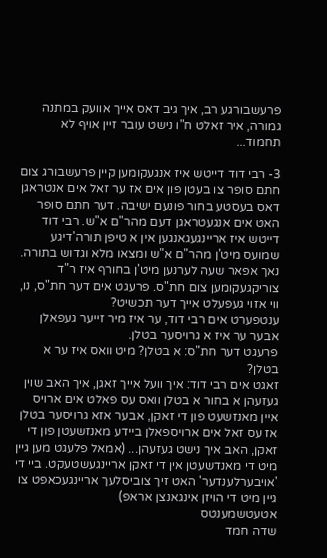פרעשבורגע רב, איך גיב דאס אייך אוועק במתנה גמורה, איר זאלט ח"ו נישט עובר זיין אויף לא תחמוד...

3- רבי דוד דייטש איז אנגעקומען קיין פרעשבורג צום חתם סופר צו בעטן פון אים אז ער זאל אים אנטראגן דאס בעסטע בחור פונעם ישיבה. דער חתם סופר האט אים אנגעטראגן דעם מהר"ם א"ש. רבי דוד דייטש איז אריינגעגאנגען אין א טיפן תורה'דיגע שמועס מיט'ן מהר"ם א"ש ומצאו מלא וגדוש בתורה. נאך אפאר שעה לערנען מיט'ן בחורף איז ר"ד צוריקגעקומען צום חת"ס. פרעגט אים דער חת"ס, נו, ווי אזוי געפעלט אייך דער תכשיט?
ענטפערט אים רבי דוד, ער איז מיר זייער געפאלן אבער ער איז א גרויסער בטלן.
פרעגט דער חת"ס: א בטלן? מיט וואס איז ער א בטלן?
זאגט אים רבי דוד: איך וועל אייך זאגן, איך האב שוין געזעהן א בחור א בטלן וואס עס פאלט אים ארויס איין מאנזשעט פון די זאקן, אבער אזא גרויסער בטלן אז עס זאל אים ארויספאלן ביידע מאנזשעטן פון די זאקן, האב איך נישט געזעהן... (אמאל פלעגט מען גיין מיט די מאנדשעטן אין די זאקן אריינגעשטעקט. ביי די 'אויבערלענדער' האט זיך צוביסלעך אריינגעכאפט צו גיין מיט די הויזן אינגאנצן אראפ)
אטעטשמענטס
שדה חמד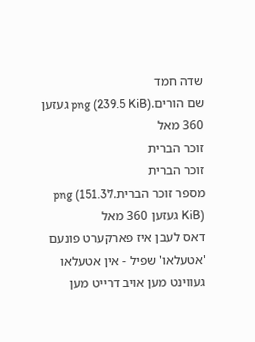שדה חמד
שם הורים.png (239.5 KiB) געזען 360 מאל
זוכר הברית
זוכר הברית
מספר זוכר הברית.png (151.37 KiB) געזען 360 מאל
דאס לעבן איז פארקערט פונעם 'אטעלאו' שפיל - אין אטעלאו געווינט מען אויב דרייט מען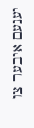יענעם איבער צו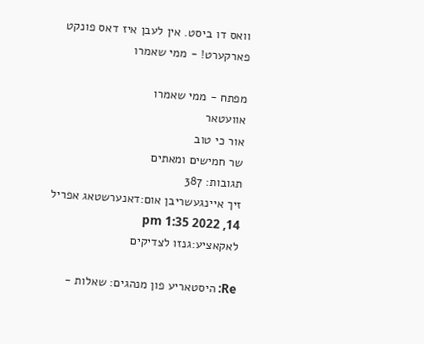וואס דו ביסט. אין לעבן איז דאס פונקט פארקערט! - ממי שאמרו

מפתח - ממי שאמרו
אוועטאר
אור כי טוב
שר חמישים ומאתים
תגובות: 387
זיך איינגעשריבן אום:דאנערשטאג אפריל 14, 2022 1:35 pm
לאקאציע:גנזו לצדיקים

Re: היסטאריע פון מנהגים: שאלות -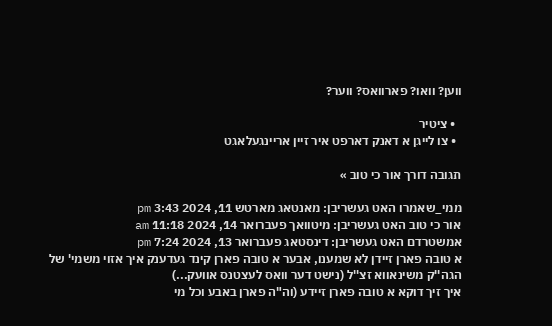ווען? וואו? פארוואס? ווער?

  • ציטיר
  • צו לייגן א דאנק דארפט איר זיין אריינגעלאגט

תגובה דורך אור כי טוב »

ממי_שאמרו האט געשריבן: מאנטאג מארטש 11, 2024 3:43 pm
אור כי טוב האט געשריבן: מיטוואך פעברואר 14, 2024 11:18 am
אמשטרדם האט געשריבן: דינסטאג פעברואר 13, 2024 7:24 pm
א טובה פארן זיידן לא שמענו, אבער א טובה פארן קינד געדענק איך אזוי משמי' של הגה''ק משינאווא זצ''ל (נישט דער וואס לעצטנס אוועק...)
איך זיך דוקא א טובה פארן זיידע (וה"ה פארן באבע וכל מי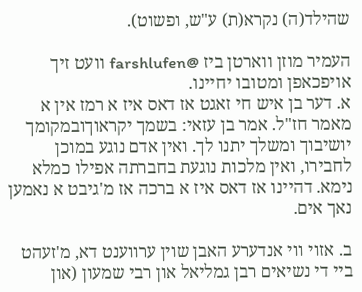שהילד(ה) נקרא(ת) ע"ש, ופשוט).

העמיר מוזן ווארטן ביז @farshlufen וועט זיך אויפכאפן ומטובו יחיינו.
א. דער בן איש חי זאגט אז דאס איז א רמז אין א מאמר חז"ל. אמר בן עזאי: בשמך יקראוךובמקומך יושיבוך ומשלך יתנו לך. ואין אדם נוגע במוכן לחבירו, ואין מלכות נוגעת בחברתה אפילו כמלא נימא. דהיינו אז דאס איז א ברכה אז מ'גיבט א נאמען נאך אים.

ב. אזוי ווי אנדערע האבן שוין ערווענט דא, מ'זעהט ביי די נשיאים רבן גמליאל און רבי שמעון (און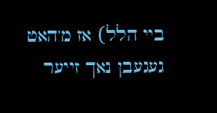ביי הלל) אז מ'האט געגעבן נאך זייער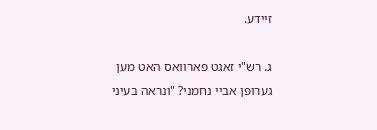זיידע.

ג. רש"י זאגט פארוואס האט מען גערופן אביי נחמני? "ונראה בעיני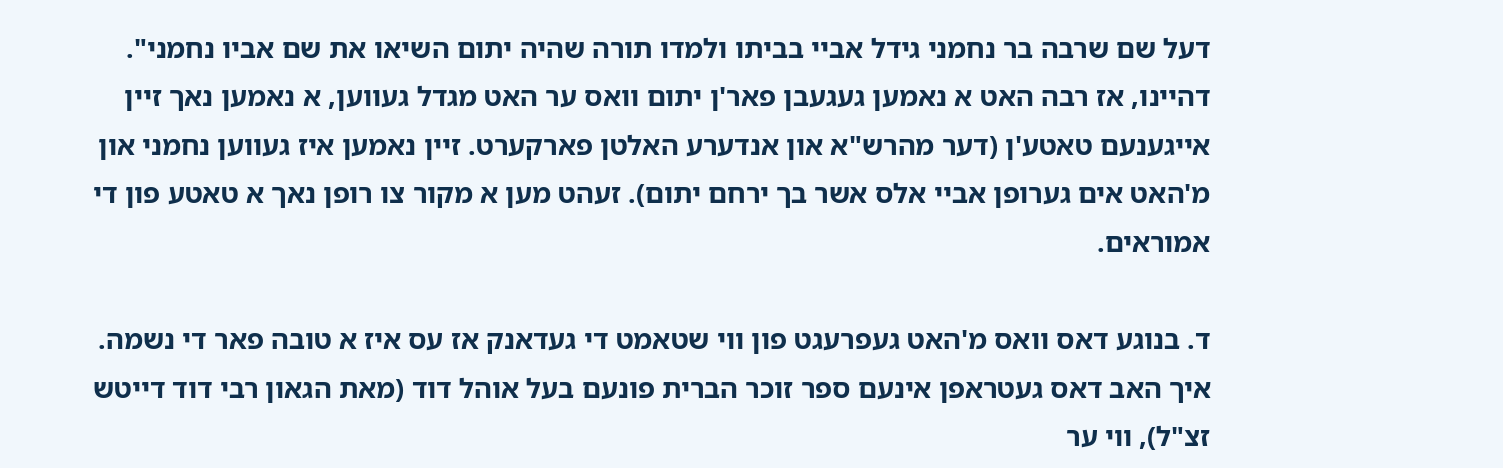דעל שם שרבה בר נחמני גידל אביי בביתו ולמדו תורה שהיה יתום השיאו את שם אביו נחמני". דהיינו, אז רבה האט א נאמען געגעבן פאר'ן יתום וואס ער האט מגדל געווען, א נאמען נאך זיין אייגענעם טאטע'ן (דער מהרש"א און אנדערע האלטן פארקערט. זיין נאמען איז געווען נחמני און מ'האט אים גערופן אביי אלס אשר בך ירחם יתום). זעהט מען א מקור צו רופן נאך א טאטע פון די אמוראים.

ד. בנוגע דאס וואס מ'האט געפרעגט פון ווי שטאמט די געדאנק אז עס איז א טובה פאר די נשמה. איך האב דאס געטראפן אינעם ספר זוכר הברית פונעם בעל אוהל דוד (מאת הגאון רבי דוד דייטש זצ"ל), ווי ער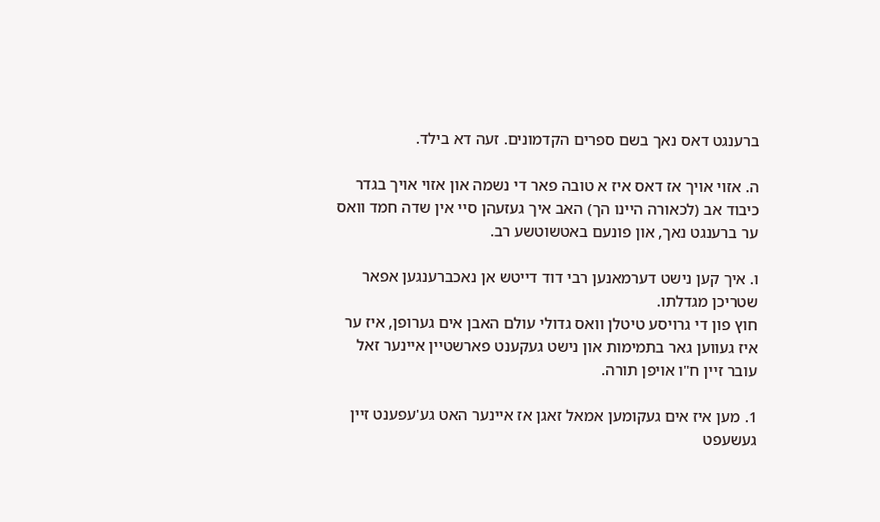ברענגט דאס נאך בשם ספרים הקדמונים. זעה דא בילד.

ה. אזוי אויך אז דאס איז א טובה פאר די נשמה און אזוי אויך בגדר כיבוד אב (לכאורה היינו הך) האב איך געזעהן סיי אין שדה חמד וואס ער ברענגט נאך, און פונעם באטשוטשע רב.

ו. איך קען נישט דערמאנען רבי דוד דייטש אן נאכברענגען אפאר שטריכן מגדלתו.
חוץ פון די גרויסע טיטלן וואס גדולי עולם האבן אים גערופן, איז ער איז געווען גאר בתמימות און נישט געקענט פארשטיין איינער זאל עובר זיין ח"ו אויפן תורה.

1. מען איז אים געקומען אמאל זאגן אז איינער האט גע'עפענט זיין געשעפט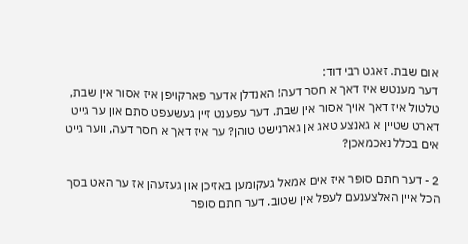אום שבת. זאגט רבי דוד:
דער מענטש איז דאך א חסר דעה! האנדלן אדער פארקויפן איז אסור אין שבת, טלטול איז דאך אויך אסור אין שבת. דער עפענט זיין געשעפט סתם און ער גייט דארט שטיין א גאנצע טאג אן גארנישט טוהן? ער איז דאך א חסר דעה, ווער גייט אים בכלל נאכמאכן?

2 - דער חתם סופר איז אים אמאל געקומען באזיכן און געזעהן אז ער האט בסך הכל איין האלצענעם לעפל אין שטוב. דער חתם סופר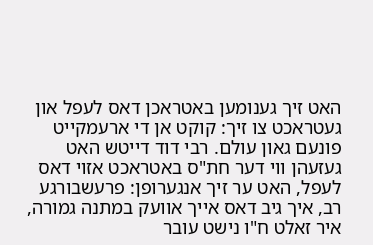האט זיך גענומען באטראכן דאס לעפל און געטראכט צו זיך: קוקט אן די ארעמקייט פונעם גאון עולם. רבי דוד דייטש האט געזעהן ווי דער חת"ס באטראכט אזוי דאס לעפל, האט ער זיך אנגערופן: פרעשבורגע רב, איך גיב דאס אייך אוועק במתנה גמורה, איר זאלט ח"ו נישט עובר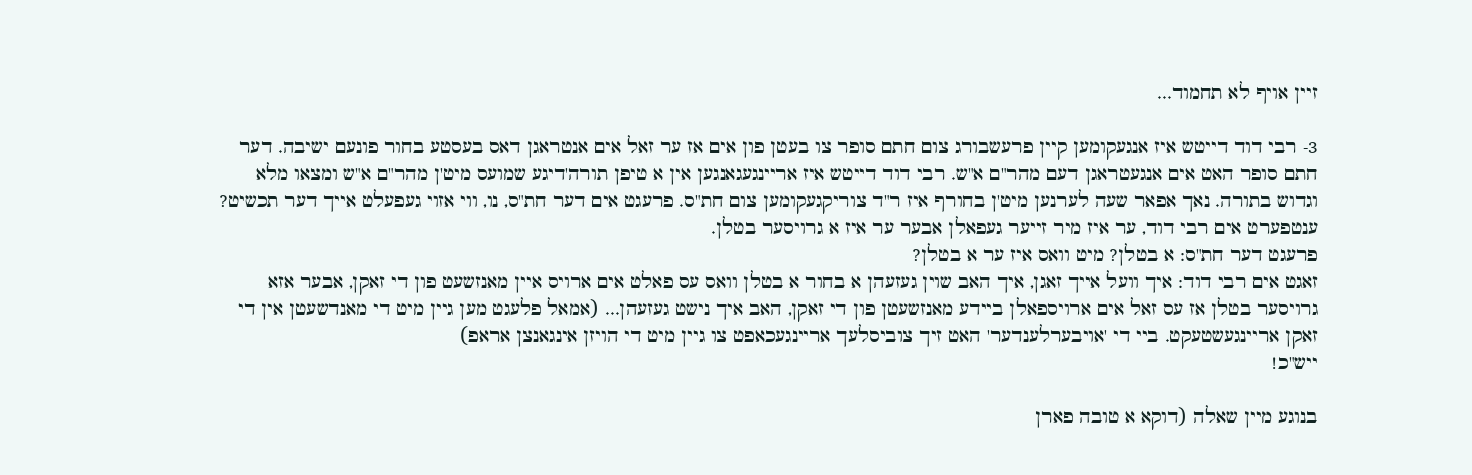זיין אויף לא תחמוד...

3- רבי דוד דייטש איז אנגעקומען קיין פרעשבורג צום חתם סופר צו בעטן פון אים אז ער זאל אים אנטראגן דאס בעסטע בחור פונעם ישיבה. דער חתם סופר האט אים אנגעטראגן דעם מהר"ם א"ש. רבי דוד דייטש איז אריינגעגאנגען אין א טיפן תורה'דיגע שמועס מיט'ן מהר"ם א"ש ומצאו מלא וגדוש בתורה. נאך אפאר שעה לערנען מיט'ן בחורף איז ר"ד צוריקגעקומען צום חת"ס. פרעגט אים דער חת"ס, נו, ווי אזוי געפעלט אייך דער תכשיט?
ענטפערט אים רבי דוד, ער איז מיר זייער געפאלן אבער ער איז א גרויסער בטלן.
פרעגט דער חת"ס: א בטלן? מיט וואס איז ער א בטלן?
זאגט אים רבי דוד: איך וועל אייך זאגן, איך האב שוין געזעהן א בחור א בטלן וואס עס פאלט אים ארויס איין מאנזשעט פון די זאקן, אבער אזא גרויסער בטלן אז עס זאל אים ארויספאלן ביידע מאנזשעטן פון די זאקן, האב איך נישט געזעהן... (אמאל פלעגט מען גיין מיט די מאנדשעטן אין די זאקן אריינגעשטעקט. ביי די 'אויבערלענדער' האט זיך צוביסלעך אריינגעכאפט צו גיין מיט די הויזן אינגאנצן אראפ)
ייש"כ!

בנוגע מיין שאלה (דוקא א טובה פארן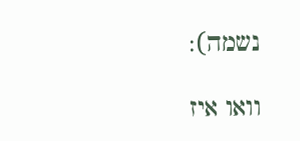נשמה):

וואו איז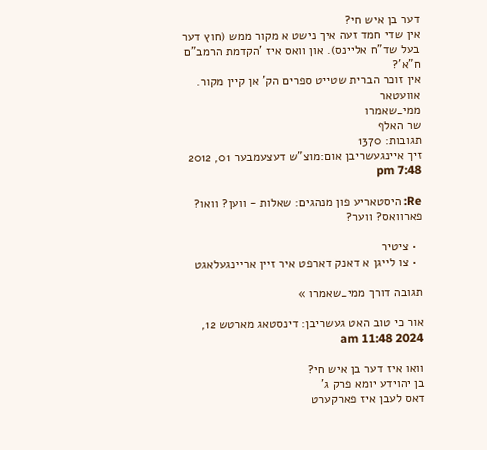דער בן איש חי?
אין שדי חמד זעה איך נישט א מקור ממש (חוץ דער בעל שד"ח אליינס). און וואס איז 'הקדמת הרמב"ם ח"א'?
אין זוכר הברית שטייט ספרים הק' אן קיין מקור.
אוועטאר
ממי_שאמרו
שר האלף
תגובות: 1370
זיך איינגעשריבן אום:מוצ"ש דעצעמבער 01, 2012 7:48 pm

Re: היסטאריע פון מנהגים: שאלות - ווען? וואו? פארוואס? ווער?

  • ציטיר
  • צו לייגן א דאנק דארפט איר זיין אריינגעלאגט

תגובה דורך ממי_שאמרו »

אור כי טוב האט געשריבן: דינסטאג מארטש 12, 2024 11:48 am

וואו איז דער בן איש חי?
בן יהוידע יומא פרק ג'
דאס לעבן איז פארקערט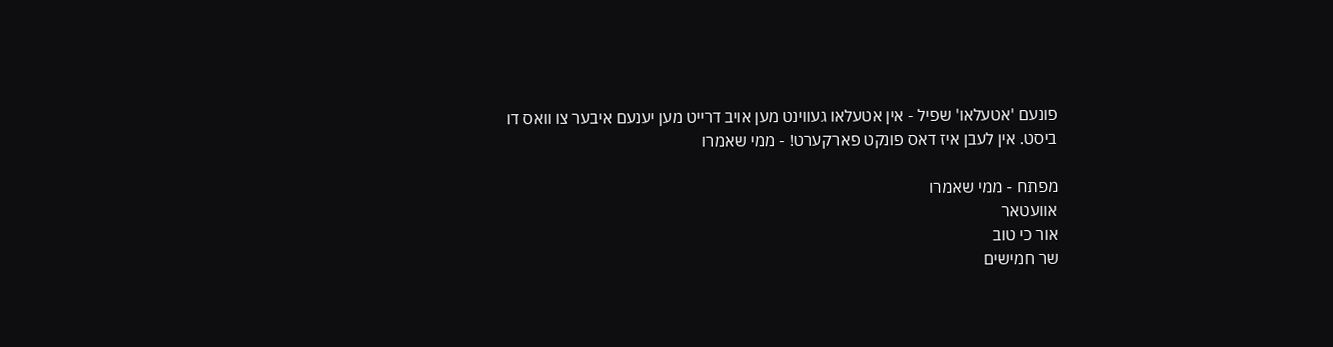פונעם 'אטעלאו' שפיל - אין אטעלאו געווינט מען אויב דרייט מען יענעם איבער צו וואס דו ביסט. אין לעבן איז דאס פונקט פארקערט! - ממי שאמרו

מפתח - ממי שאמרו
אוועטאר
אור כי טוב
שר חמישים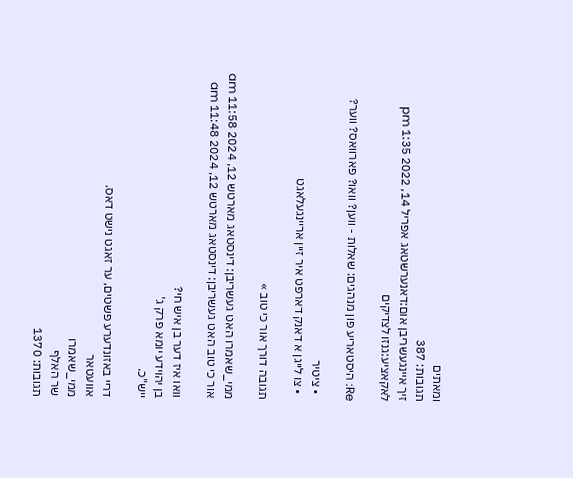ומאתים
תגובות: 387
זיך איינגעשריבן אום:דאנערשטאג אפריל 14, 2022 1:35 pm
לאקאציע:גנזו לצדיקים

Re: היסטאריע פון מנהגים: שאלות - ווען? וואו? פארוואס? ווער?

  • ציטיר
  • צו לייגן א דאנק דארפט איר זיין אריינגעלאגט

תגובה דורך אור כי טוב »

ממי_שאמרו האט געשריבן: דינסטאג מארטש 12, 2024 11:58 am
אור כי טוב האט געשריבן: דינסטאג מארטש 12, 2024 11:48 am

וואו איז דער בן איש חי?
בן יהוידע יומא פרק ג'
ייש"כ.

דריי באזונדערע פשטים, ער זאגט נישט דאס.
אוועטאר
ממי_שאמרו
שר האלף
תגובות: 1370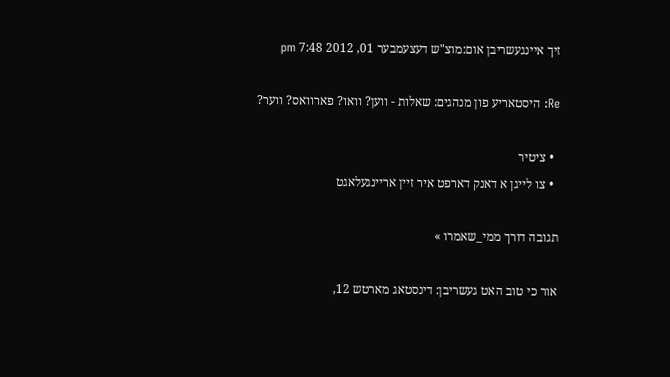זיך איינגעשריבן אום:מוצ"ש דעצעמבער 01, 2012 7:48 pm

Re: היסטאריע פון מנהגים: שאלות - ווען? וואו? פארוואס? ווער?

  • ציטיר
  • צו לייגן א דאנק דארפט איר זיין אריינגעלאגט

תגובה דורך ממי_שאמרו »

אור כי טוב האט געשריבן: דינסטאג מארטש 12,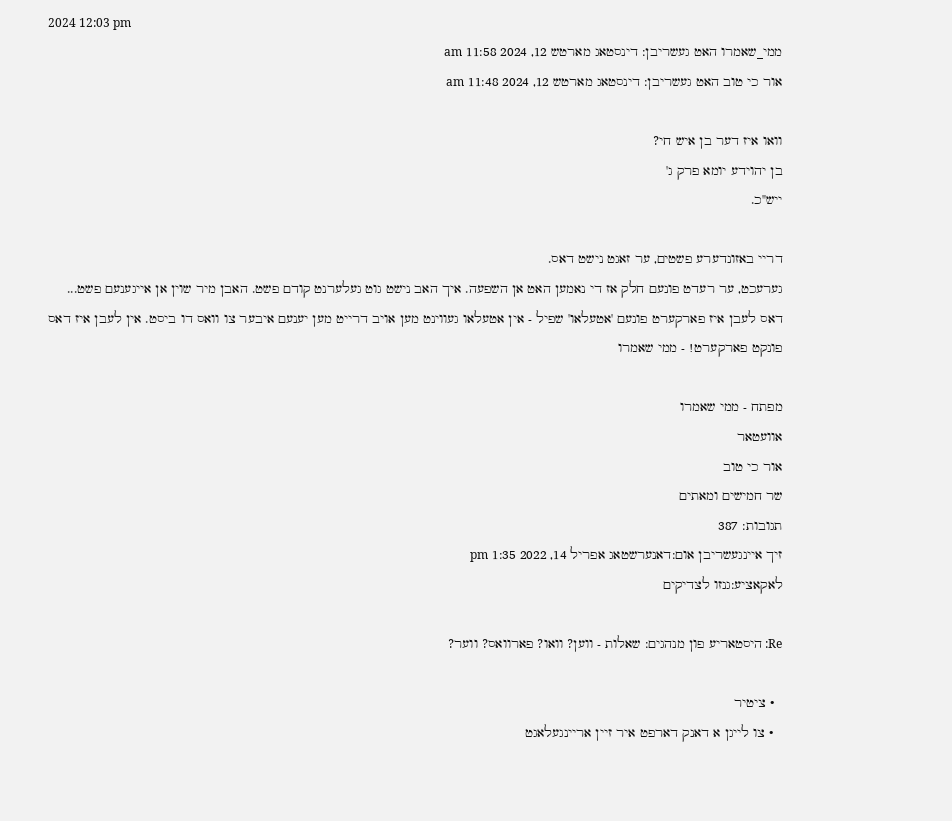2024 12:03 pm
ממי_שאמרו האט געשריבן: דינסטאג מארטש 12, 2024 11:58 am
אור כי טוב האט געשריבן: דינסטאג מארטש 12, 2024 11:48 am

וואו איז דער בן איש חי?
בן יהוידע יומא פרק ג'
ייש"כ.

דריי באזונדערע פשטים, ער זאגט נישט דאס.
גערעכט, ער רעדט פונעם חלק אז די נאמען האט אן השפעה. איך האב נישט גוט געלערנט קודם פשט. האבן מיר שוין אן אייגענעם פשט...
דאס לעבן איז פארקערט פונעם 'אטעלאו' שפיל - אין אטעלאו געווינט מען אויב דרייט מען יענעם איבער צו וואס דו ביסט. אין לעבן איז דאס פונקט פארקערט! - ממי שאמרו

מפתח - ממי שאמרו
אוועטאר
אור כי טוב
שר חמישים ומאתים
תגובות: 387
זיך איינגעשריבן אום:דאנערשטאג אפריל 14, 2022 1:35 pm
לאקאציע:גנזו לצדיקים

Re: היסטאריע פון מנהגים: שאלות - ווען? וואו? פארוואס? ווער?

  • ציטיר
  • צו לייגן א דאנק דארפט איר זיין אריינגעלאגט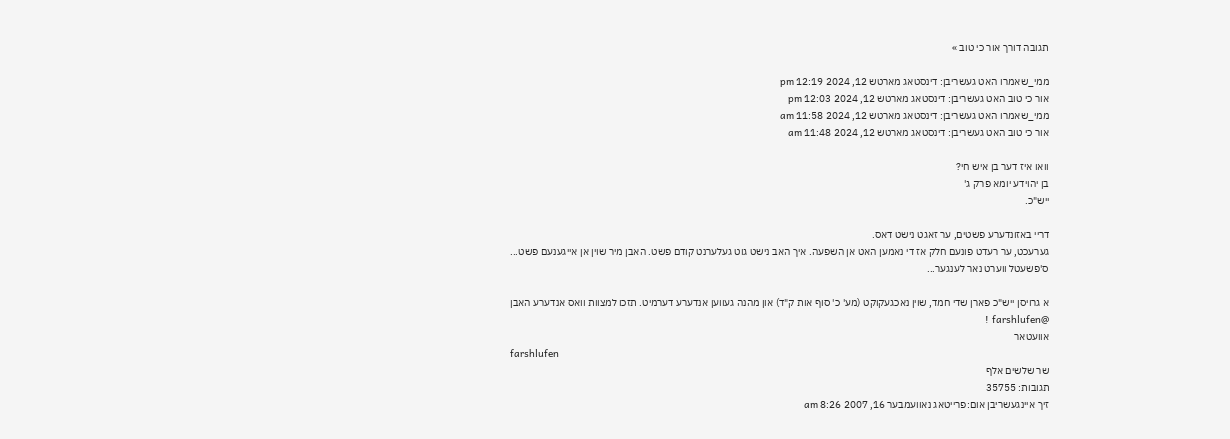תגובה דורך אור כי טוב »

ממי_שאמרו האט געשריבן: דינסטאג מארטש 12, 2024 12:19 pm
אור כי טוב האט געשריבן: דינסטאג מארטש 12, 2024 12:03 pm
ממי_שאמרו האט געשריבן: דינסטאג מארטש 12, 2024 11:58 am
אור כי טוב האט געשריבן: דינסטאג מארטש 12, 2024 11:48 am

וואו איז דער בן איש חי?
בן יהוידע יומא פרק ג'
ייש"כ.

דריי באזונדערע פשטים, ער זאגט נישט דאס.
גערעכט, ער רעדט פונעם חלק אז די נאמען האט אן השפעה. איך האב נישט גוט געלערנט קודם פשט. האבן מיר שוין אן אייגענעם פשט...
ס'פשעטל ווערט נאר לענגער...

א גרויסן ייש"כ פארן שדי חמד, שוין נאכגעקוקט (מע' כ' סוף אות ק"ד) און מהנה געווען אנדערע דערמיט. תזכו למצוות וואס אנדערע האבן @farshlufen !
אוועטאר
farshlufen
שר שלשים אלף
תגובות: 35755
זיך איינגעשריבן אום:פרייטאג נאוועמבער 16, 2007 8:26 am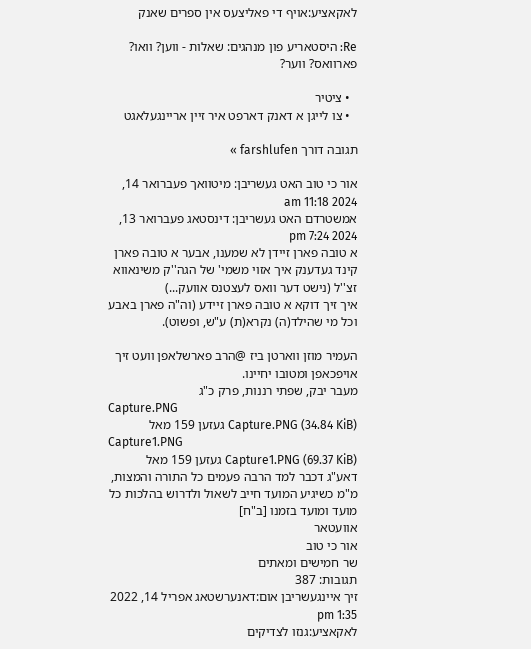לאקאציע:אויף די פאליצעס אין ספרים שאנק

Re: היסטאריע פון מנהגים: שאלות - ווען? וואו? פארוואס? ווער?

  • ציטיר
  • צו לייגן א דאנק דארפט איר זיין אריינגעלאגט

תגובה דורך farshlufen »

אור כי טוב האט געשריבן: מיטוואך פעברואר 14, 2024 11:18 am
אמשטרדם האט געשריבן: דינסטאג פעברואר 13, 2024 7:24 pm
א טובה פארן זיידן לא שמענו, אבער א טובה פארן קינד געדענק איך אזוי משמי' של הגה''ק משינאווא זצ''ל (נישט דער וואס לעצטנס אוועק...)
איך זיך דוקא א טובה פארן זיידע (וה"ה פארן באבע וכל מי שהילד(ה) נקרא(ת) ע"ש, ופשוט).

העמיר מוזן ווארטן ביז @הרב פארשלאפן וועט זיך אויפכאפן ומטובו יחיינו.
מעבר יבק, שפתי רננות, פרק כ"ג
Capture.PNG
Capture.PNG (34.84 KiB) געזען 159 מאל
Capture1.PNG
Capture1.PNG (69.37 KiB) געזען 159 מאל
דאע"ג דכבר למד הרבה פעמים כל התורה והמצות, מ"מ כשיגיע המועד חייב לשאול ולדרוש בהלכות כל מועד ומועד בזמנו [ב"ח]
אוועטאר
אור כי טוב
שר חמישים ומאתים
תגובות: 387
זיך איינגעשריבן אום:דאנערשטאג אפריל 14, 2022 1:35 pm
לאקאציע:גנזו לצדיקים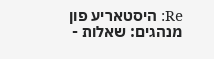Re: היסטאריע פון מנהגים: שאלות -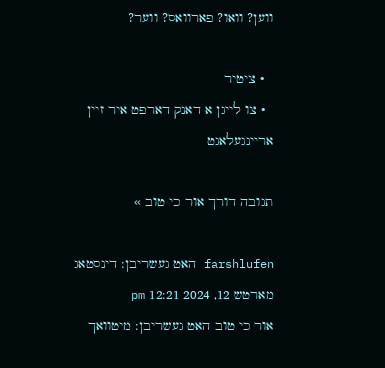ווען? וואו? פארוואס? ווער?

  • ציטיר
  • צו לייגן א דאנק דארפט איר זיין אריינגעלאגט

תגובה דורך אור כי טוב »

farshlufen האט געשריבן: דינסטאג מארטש 12, 2024 12:21 pm
אור כי טוב האט געשריבן: מיטוואך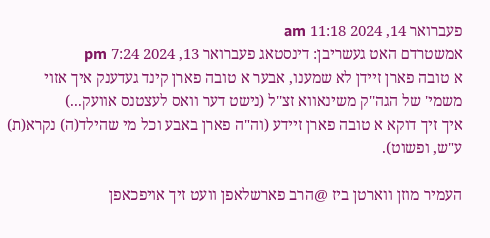פעברואר 14, 2024 11:18 am
אמשטרדם האט געשריבן: דינסטאג פעברואר 13, 2024 7:24 pm
א טובה פארן זיידן לא שמענו, אבער א טובה פארן קינד געדענק איך אזוי משמי' של הגה''ק משינאווא זצ''ל (נישט דער וואס לעצטנס אוועק...)
איך זיך דוקא א טובה פארן זיידע (וה"ה פארן באבע וכל מי שהילד(ה) נקרא(ת) ע"ש, ופשוט).

העמיר מוזן ווארטן ביז @הרב פארשלאפן וועט זיך אויפכאפן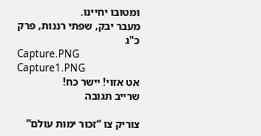ומטובו יחיינו.
מעבר יבק, שפתי רננות, פרק כ"ג
Capture.PNG
Capture1.PNG
אט אזוי! יישר כח!
שרייב תגובה

צוריק צו “זכור ימות עולם”